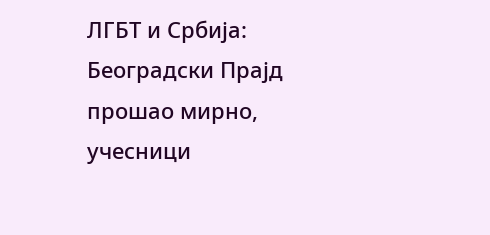ЛГБТ и Србија: Београдски Прајд прошао мирно, учесници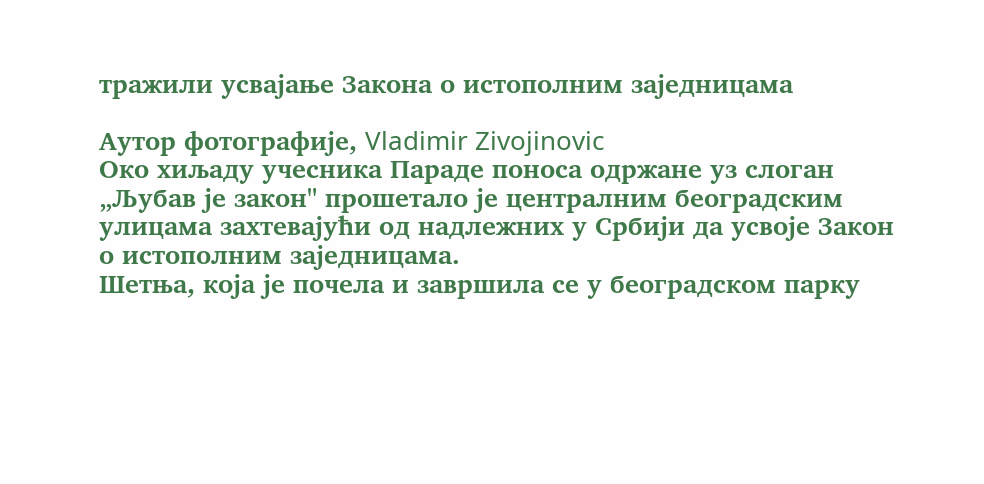тражили усвајање Закона о истополним заједницама

Аутор фотографије, Vladimir Zivojinovic
Око хиљаду учесника Параде поноса одржане уз слоган „Љубав је закон" прошетало је централним београдским улицама захтевајући од надлежних у Србији да усвоје Закон о истополним заједницама.
Шетња, која је почела и завршила се у београдском парку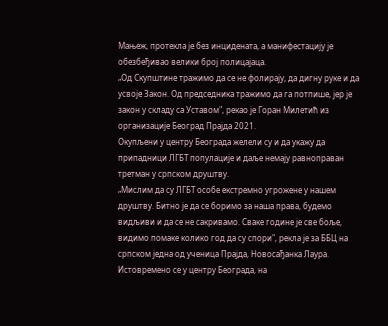Мањеж, протекла је без инцидената, а манифестацију је обезбеђивао велики број полицајаца.
„Од Скупштине тражимо да се не фолирају, да дигну руке и да усвоје Закон. Од председника тражимо да га потпише, јер је закон у складу са Уставом", рекао је Горан Милетић из организације Београд Прајда 2021.
Окупљени у центру Београда желели су и да укажу да припадници ЛГБТ популације и даље немају равноправан третман у српском друштву.
„Мислим да су ЛГБТ особе екстремно угрожене у нашем друштву. Битно је да се боримо за наша права, будемо видљиви и да се не сакривамо. Сваке године је све боље, видимо помаке колико год да су спори", рекла је за ББЦ на српском једна од ученица Прајда, Новосађанка Лаура.
Истовремено се у центру Београда, на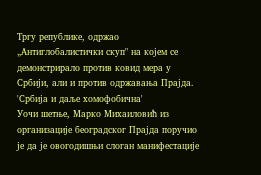Тргу републике, одржао „Антиглобалистички скуп" на којем се демонстрирало против ковид мера у Србији, али и против одржавања Прајда.
'Србија и даље хомофобична'
Уочи шетње, Марко Михаиловић из организације београдског Прајда поручио је да је овогодишњи слоган манифестације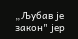„Љубав је закон" јер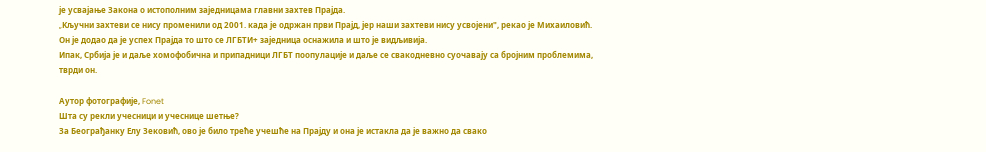је усвајање Закона о истополним заједницама главни захтев Прајда.
„Kључни захтеви се нису променили од 2001. када је одржан први Прајд, јер наши захтеви нису усвојени", рекао је Михаиловић.
Он је додао да је успех Прајда то што се ЛГБТИ+ заједница оснажила и што је видљивија.
Ипак, Србија је и даље хомофобична и припадници ЛГБТ поопулације и даље се свакодневно суочавају са бројним проблемима, тврди он.

Аутор фотографије, Fonet
Шта су рекли учесници и учеснице шетње?
За Београђанку Елу Зековић, ово је било треће учешће на Прајду и она је истакла да је важно да свако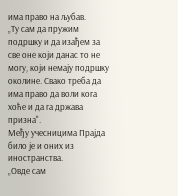има право на љубав.
„Ту сам да пружим подршку и да изађем за све оне који данас то не могу, који немају подршку околине. Свако треба да има право да воли кога хоће и да га држава призна".
Међу учесницима Прајда било је и оних из иностранства.
„Овде сам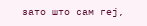зато што сам геј,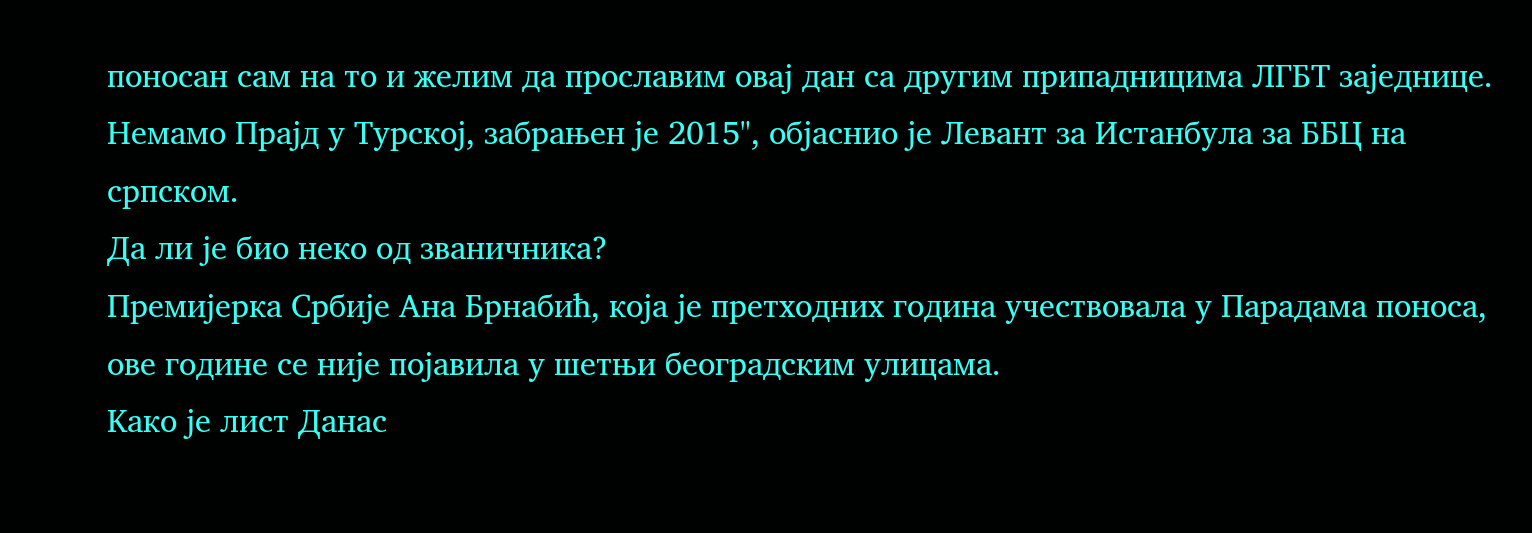поносан сам на то и желим да прославим овај дан са другим припадницима ЛГБТ заједнице. Немамо Прајд у Турској, забрањен је 2015", објаснио је Левант за Истанбула за ББЦ на српском.
Да ли је био неко од званичника?
Премијерка Србије Ана Брнабић, која је претходних година учествовала у Парадама поноса, ове године се није појавила у шетњи београдским улицама.
Kако је лист Данас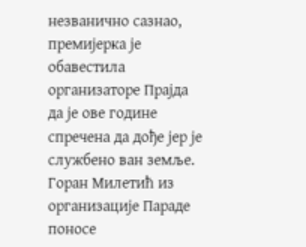незванично сазнао, премијерка је обавестила организаторе Прајда да је ове године спречена да дође јер је службено ван земље.
Горан Милетић из организације Параде поносе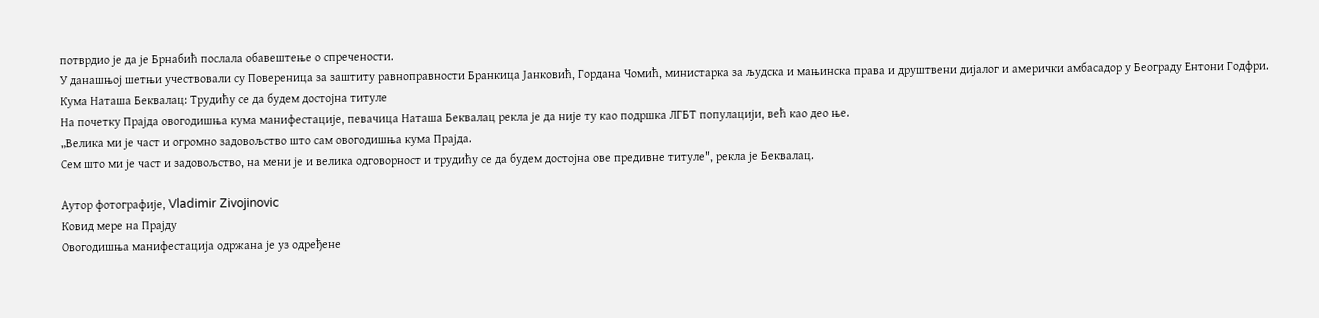потврдио је да је Брнабић послала обавештење о спречености.
У данашњој шетњи учествовали су Повереница за заштиту равноправности Бранкица Јанковић, Гордана Чомић, министарка за људска и мањинска права и друштвени дијалог и амерички амбасадор у Београду Ентони Годфри.
Кума Наташа Беквалац: Трудићу се да будем достојна титуле
На почетку Прајда овогодишња кума манифестације, певачица Наташа Беквалац рекла је да није ту као подршка ЛГБТ популацији, већ као део ње.
„Велика ми је част и огромно задовољство што сам овогодишња кума Прајда.
Сем што ми је част и задовољство, на мени је и велика одговорност и трудићу се да будем достојна ове предивне титуле", рекла је Беквалац.

Аутор фотографије, Vladimir Zivojinovic
Ковид мере на Прајду
Овогодишња манифестација одржана је уз одређене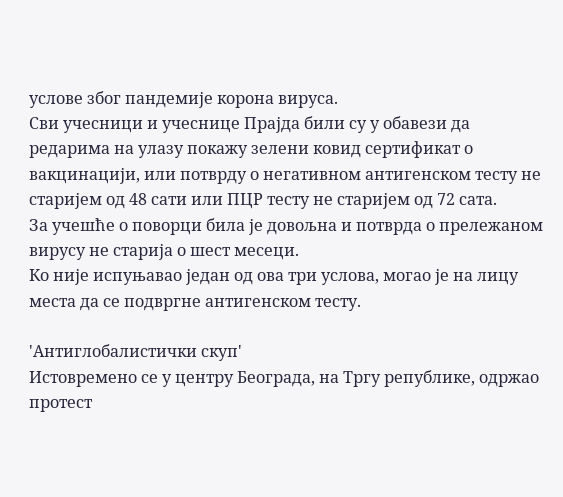услове због пандемије корона вируса.
Сви учесници и учеснице Прајда били су у обавези да редарима на улазу покажу зелени ковид сертификат о вакцинацији, или потврду о негативном антигенском тесту не старијем од 48 сати или ПЦР тесту не старијем од 72 сата.
За учешће о поворци била је довољна и потврда о прележаном вирусу не старија о шест месеци.
Ко није испуњавао један од ова три услова, могао је на лицу места да се подвргне антигенском тесту.

'Антиглобалистички скуп'
Истовремено се у центру Београда, на Тргу републике, одржао протест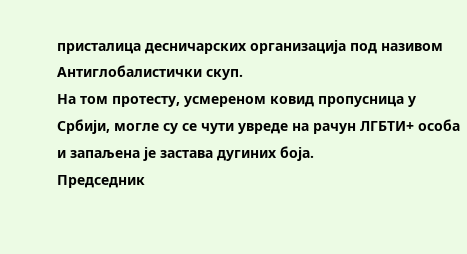присталица десничарских организација под називом Антиглобалистички скуп.
На том протесту, усмереном ковид пропусница у Србији, могле су се чути увреде на рачун ЛГБТИ+ особа и запаљена је застава дугиних боја.
Председник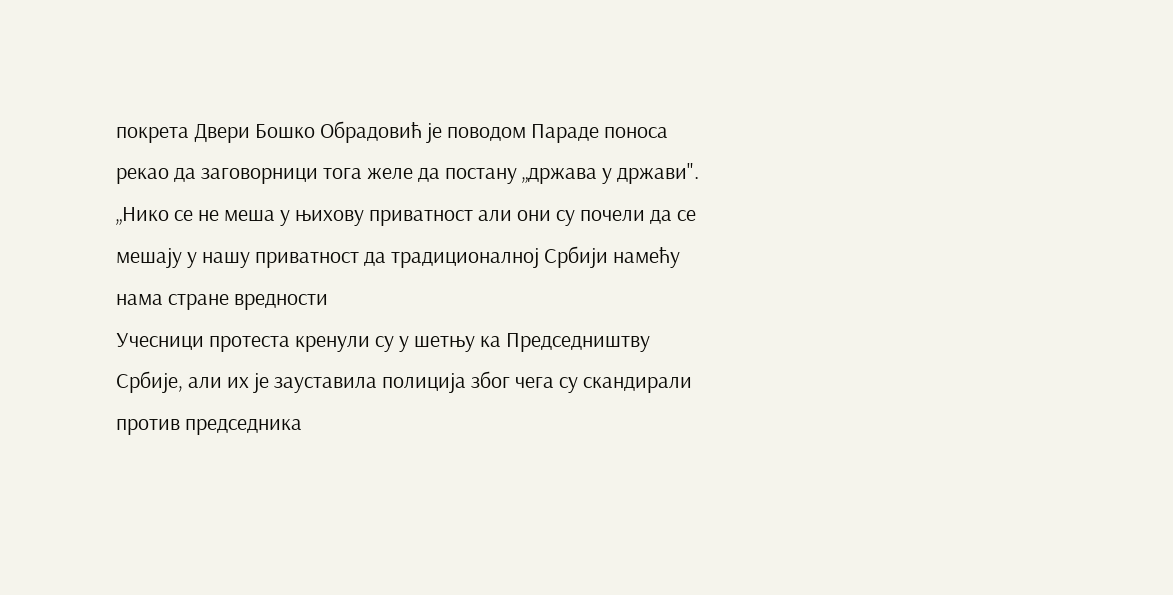покрета Двери Бошко Обрадовић је поводом Параде поноса рекао да заговорници тога желе да постану „држава у држави".
„Нико се не меша у њихову приватност али они су почели да се мешају у нашу приватност да традиционалној Србији намећу нама стране вредности
Учесници протеста кренули су у шетњу ка Председништву Србије, али их је зауставила полиција због чега су скандирали против председника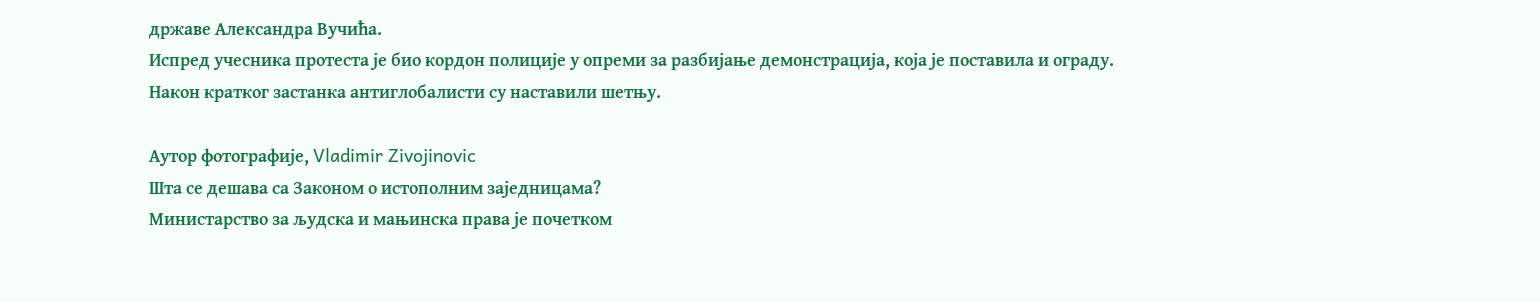државе Александра Вучића.
Испред учесника протеста је био кордон полиције у опреми за разбијање демонстрација, која је поставила и ограду.
Након кратког застанка антиглобалисти су наставили шетњу.

Аутор фотографије, Vladimir Zivojinovic
Шта се дешава са Законом о истополним заједницама?
Министарство за људска и мањинска права је почетком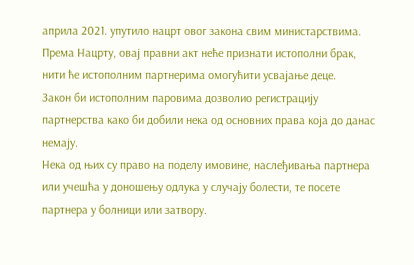априла 2021. упутило нацрт овог закона свим министарствима.
Према Нацрту, овај правни акт неће признати истополни брак, нити ће истополним партнерима омогућити усвајање деце.
Закон би истополним паровима дозволио регистрацију партнерства како би добили нека од основних права која до данас немају.
Нека од њих су право на поделу имовине, наслеђивања партнера или учешћа у доношењу одлука у случају болести, те посете партнера у болници или затвору.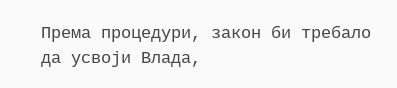Према процедури, закон би требало да усвоји Влада,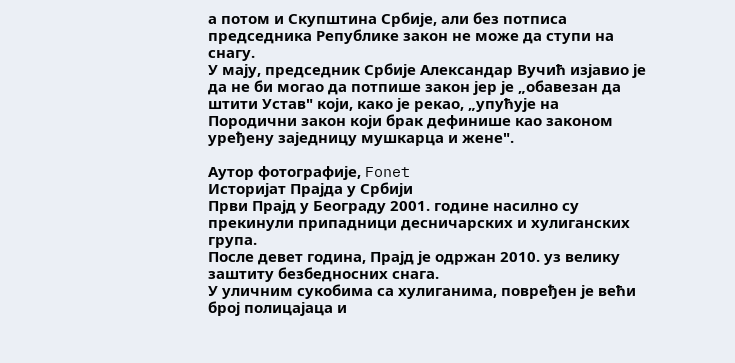а потом и Скупштина Србије, али без потписа председника Републике закон не може да ступи на снагу.
У мају, председник Србије Александар Вучић изјавио је да не би могао да потпише закон јер је „обавезан да штити Устав" који, како је рекао, „упућује на Породични закон који брак дефинише као законом уређену заједницу мушкарца и жене".

Аутор фотографије, Fonet
Историјат Прајда у Србији
Први Прајд у Београду 2001. године насилно су прекинули припадници десничарских и хулиганских група.
После девет година, Прајд је одржан 2010. уз велику заштиту безбедносних снага.
У уличним сукобима са хулиганима, повређен је већи број полицајаца и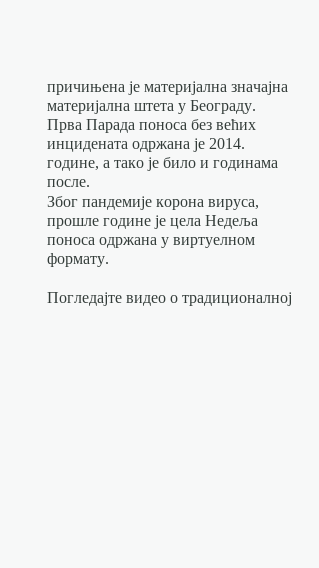причињена је материјална значајна материјална штета у Београду.
Прва Парада поноса без већих инцидената одржана је 2014. године, а тако је било и годинама после.
Због пандемије корона вируса, прошле године је цела Недеља поноса одржана у виртуелном формату.

Погледајте видео о традиционалној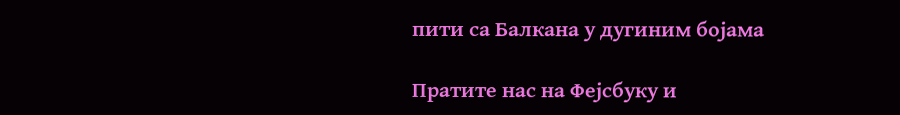пити са Балкана у дугиним бојама

Пратите нас на Фејсбуку и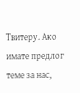Твитеру. Ако имате предлог теме за нас,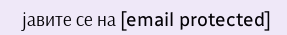јавите се на [email protected]